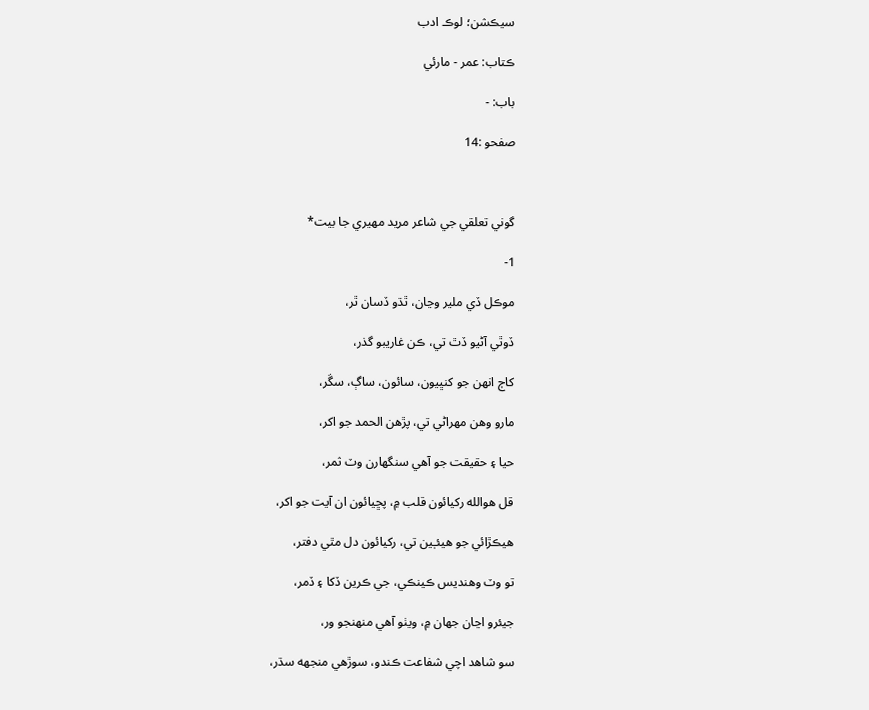سيڪشن؛ لوڪ ادب

ڪتاب: عمر - مارئي

باب: -

صفحو :14



گوني تعلقي جي شاعر مريد مهيري جا بيت*

1-

موڪل ڏي ملير وڃان، ٿڌو ڏسان ٿر،

ڏوٿي آڻيو ڏٿ تي، ڪن غاريبو گذر،

کاڄ انهن جو کنڀيون، سائون، ساڳ، سڱر،

مارو وهن مهراڻي تي، پڙهن الحمد جو اکر،

حيا ۽ حقيقت جو آهي سنگهارن وٽ ثمر،

قل هوالله رکيائون قلب ۾، پڇيائون ان آيت جو اکر،

هيڪڙائي جو هيئـٖين تي، رکيائون دل مٿي دفتر،

تو وٽ وهنديس ڪينڪي، جي ڪرين ڏکا ۽ ڏمر،

جيئرو اڃان جهان ۾، ويٺو آهي منهنجو ور،

سو شاهد اچي شفاعت ڪندو، سوڙهي منجهه سڌر،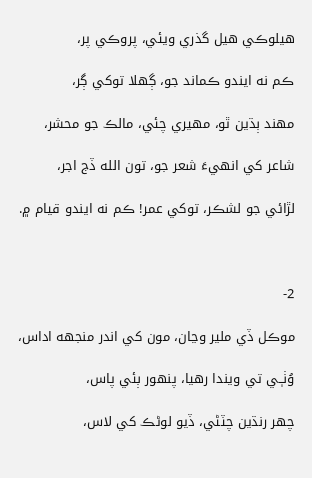هيلوڪي هيل گذري ويئي، پروڪي پر،

ڪم نه ايندو ڪماند جو، ڳهلا توکي ڳر،

مهند ٻڌين ٿو، مهيري چئي، مالڪ جو محشر،

شاعر کي انهيءَ شعر جو، تون الله ڏج اجر،

لڙائي جو لشڪر، توکي عمر! ڪم نه ايندو قيام ۾.



2-

موڪل ڏي ملير وڃان، مون کي اندر منجهه اداس،

وُٺـٖـي تي ويندا رهيا، پنهور ٻئي پاس،

چهر رنڌين چٽڻي، ڏيو لوڻڪ کي لاس،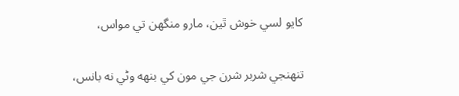کايو لسي خوش ٿين، مارو منگهن تي مواس،

تنهنجي شربر شرن جي مون کي بنهه وڻي نه بانس،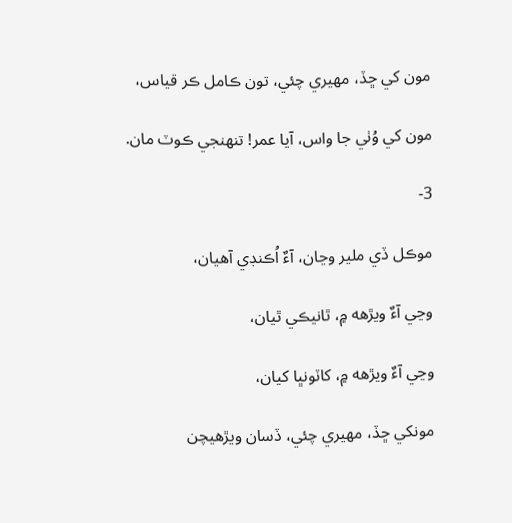مون کي ڇڏ، مهيري چئي، تون ڪامل ڪر قياس،

مون کي وُٺي جا واس، آيا عمر! تنهنجي ڪوٽ مان.

3-

موڪل ڏي ملير وڃان، آءٌ اُڪنڊي آهيان،

وڃي آءٌ ويڙهه ۾، ٿانيڪي ٿيان،

وڃي آءٌ ويڙهه ۾، کاٽونڀا کيان،

مونکي ڇڏ، مهيري چئي، ڏسان ويڙهيچن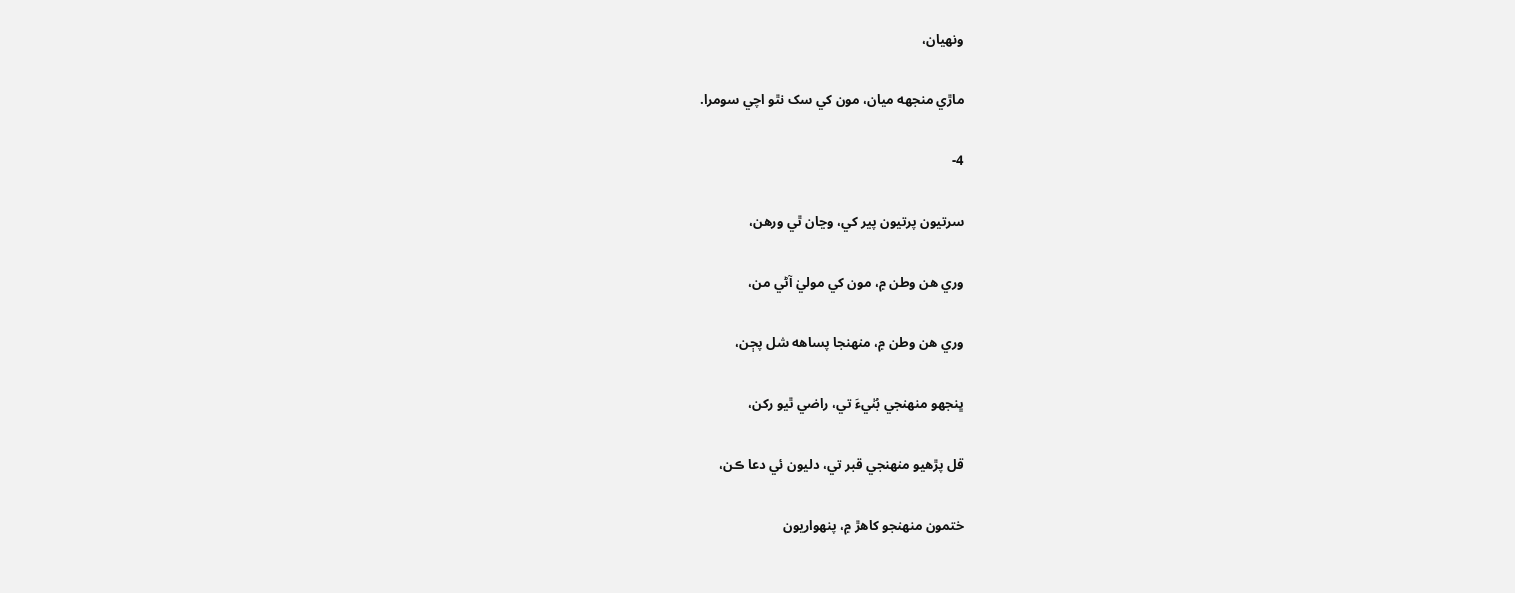ونهيان،

ماڙي منجهه ميان، مون کي سک نٿو اچي سومرا.

4-

سرتيون پرتيون پير کي، وڃان ٿي ورهن،

وري هن وطن ۾، مون کي موليٰ آڻي من،

وري هن وطن ۾، منهنجا پساهه شل پڄن،

ڀنجهو منهنجي بُٺيءَ تي، راضي ٿيو رکن،

قل پڙهيو منهنجي قبر تي، دليون ئي دعا ڪن،

ختمون منهنجو کاهڙ ۾، پنهواريون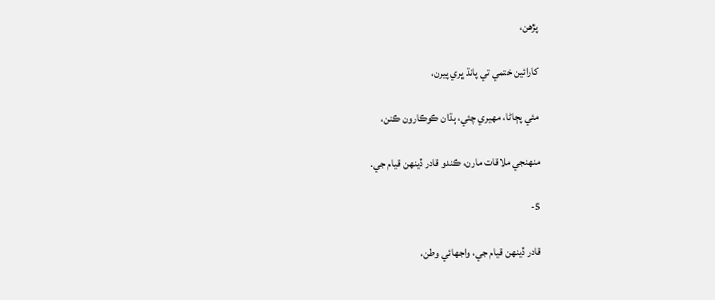پڙهن،

کارائين ختمي تي پانڌ ڀري پيرن،

مئي پڄاڻا، مهيري چئي، ٻڌان ڪوڪارون ڪنن،

منهنجي ملاقات مارن، ڪندو قادر ڏينهن قيام جي.

5-

قادر ڏينهن قيام جي، واجهائي وطن،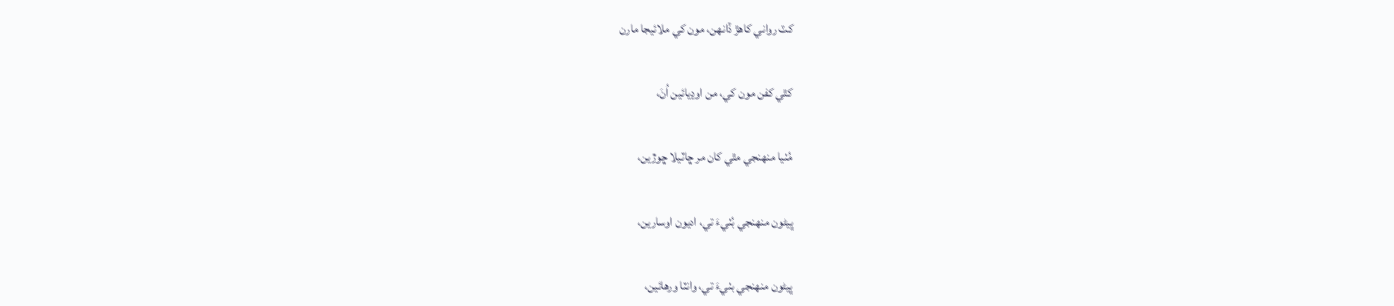کٽ رواني کاهڙ ڏانهن، مون کي ملائيجا مارن

کٿي کفن مون کي، من اوڍيائين اُنَ،

مُٺيا منهنجي مٿي کان مر ڇاٽيلا ڇوڙين،

ڀيڻون منهنجي بُٺيءَ تي، اديون اوسارين،

ڀيڻون منهنجي بٺيءَ تي، وانٽا ورهائين،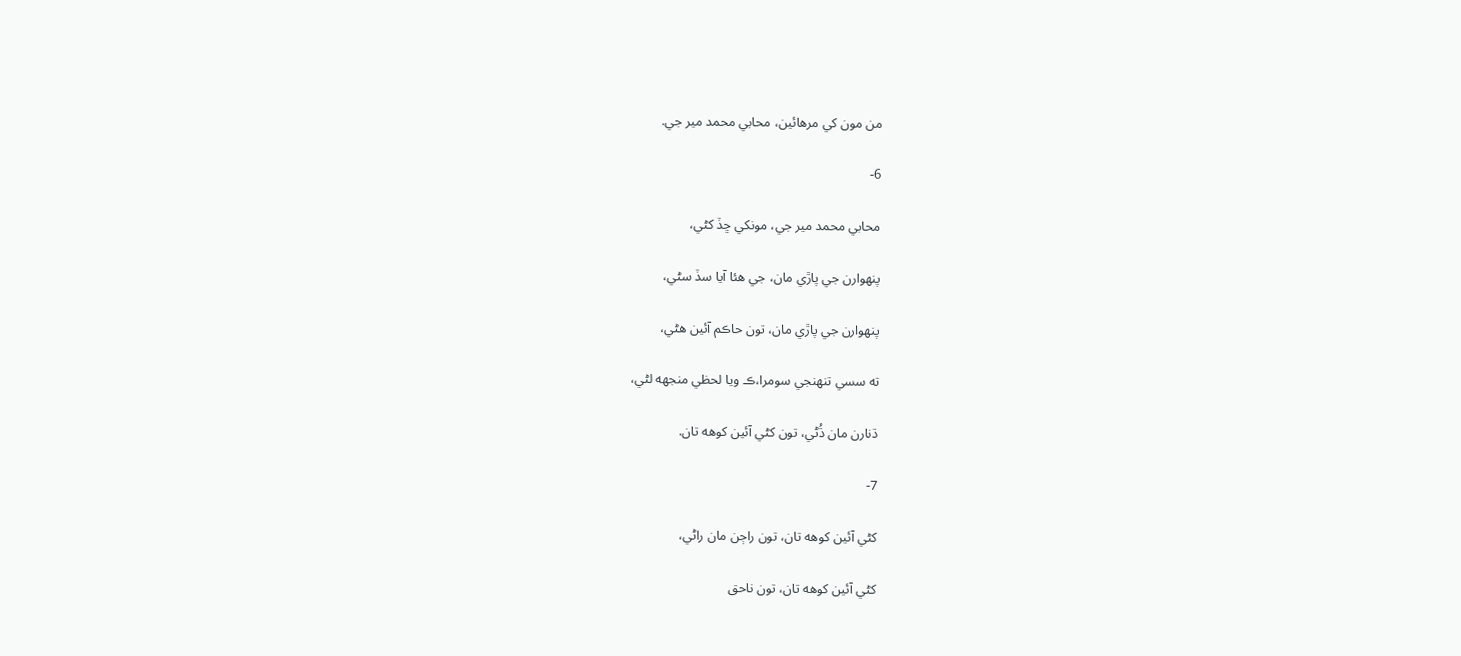من مون کي مرهائين، محابي محمد مير جي.

6-

محابي محمد مير جي، مونکي ڇڏ کڻي،

پنهوارن جي پاڙي مان، جي هئا آيا سڏ سڻي،

پنهوارن جي پاڙي مان، تون حاڪم آئين هڻي،

ته سسي تنهنجي سومرا،ڪ ويا لحظي منجهه لڻي،

ڌنارن مان ڌُڻي، تون کڻي آئين کوهه تان.

7-

کڻي آئين کوهه تان، تون راڄن مان راڻي،

کڻي آئين کوهه تان، تون ناحق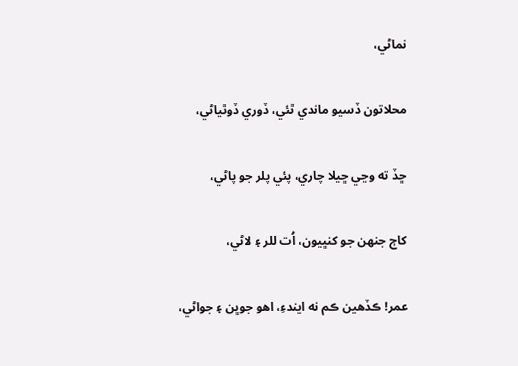نماڻي،

محلاتون ڏسيو ماندي ٿئي، ڏوري ڏوٿياڻي،

ڇڏ ته وڃي ڇيلا چاري، پئي پلر جو پاڻي،

کاڄ جنهن جو کنڀيون، اُت للر ۽ لاڻي،

عمر! ڪڏهين ڪم نه ايندءِ، اهو جوڀن ۽ جواڻي،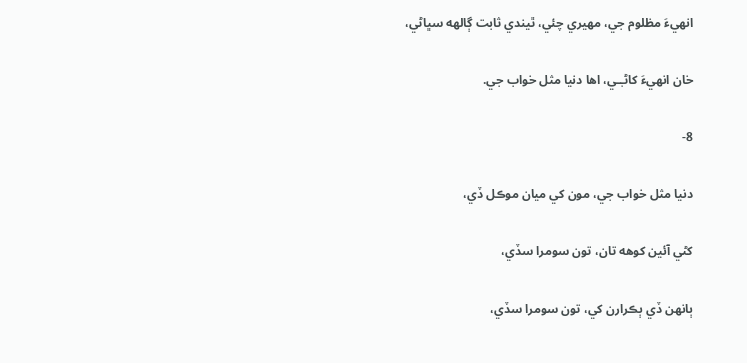انهيءَ مظلوم جي، مهيري چئي، ٿيندي ثابت ڳالهه سڀاڻي،

خان انهيءَ کاڻـٖـي، اها دنيا مثل خواب جي.

8-

دنيا مثل خواب جي، مون کي ميان موڪل ڏي،

کڻي آئين کوهه تان، تون سومرا سڏي،

ٻانهن ڏي ٻڪرارن کي، تون سومرا سڏي،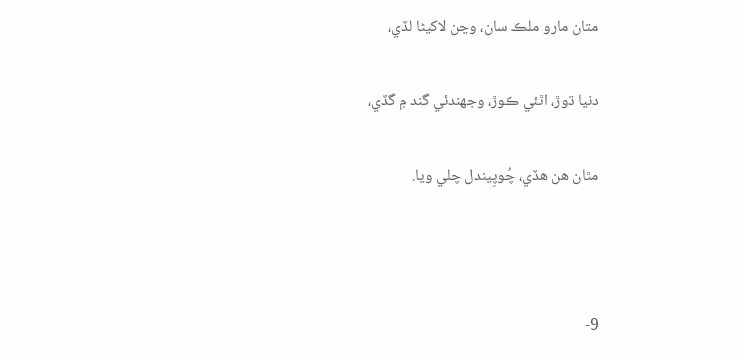متان مارو ملڪ سان، وڃن لاکيڻا لڏي،

دنيا ڌوڙ، اٿئي ڪوڙ، وجهندئي گند ۾ گڏي،

مٿان هن هڏي، چُوپِيندل چلي ويا.



9-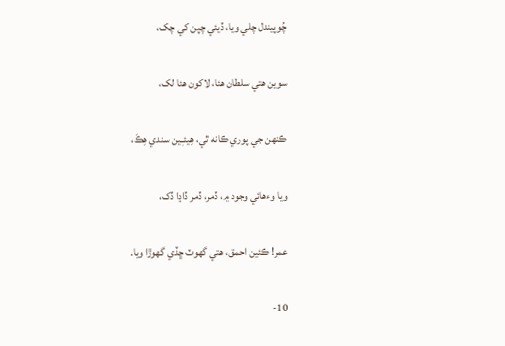چُوپيندل چلي ويا، ڏيئي چپن کي چک،

سوين هتي سلطان هئا، لاکون هئا لک،

ڪنهن جي پوري ڪانه ٿي، هِيئـٖـين سندي هِڪَ،

ويا وءهائي وجود ۾، ڏمر، ڏمر ڏاڍا ڏک،

عمر! ڪئين احمق، هتي گهوٽ ڇڏي گهوڙا ويا.

10-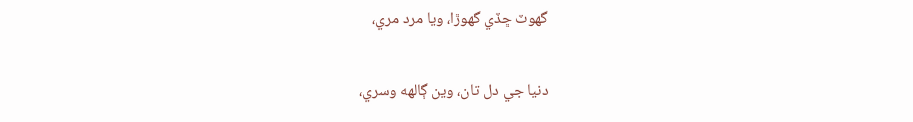گهوٽ ڇڏي گهوڙا، ويا مرد مري،

دنيا جي دل تان، وين ڳالهه وسري،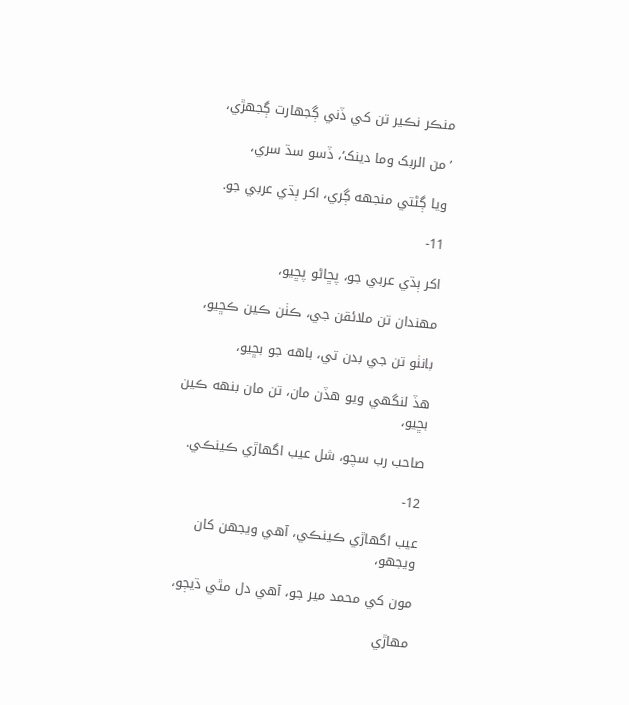منڪر نڪير تن کي ڏني ڳجهارت ڳجهڙي،

’من الربک وما دينک‘، ڏسو سڌ سري،

ويا ڳڻتي منجهه ڳري، اکر ٻڌي عربي جو.

11-

اکر ٻڌي عربي جو، پڇاڻو پڇيو،

مهندان تن ملائقن جي، ڪٺن ڪين ڪڇيو،

بانٺو تن جي بدن تي، باهه جو بڇيو،

هڏ لنگهي ويو هڏن مان، تن مان بنهه ڪين بڇيو،

صاحب رب سچو، شل عيب اگهاڙي ڪينڪي.

12-

عيب اگهاڙي ڪينڪي، آهي ويجهن کان ويجهو،

مون کي محمد مير جو، آهي دل مٿي ڌيڄو،

مهاڙي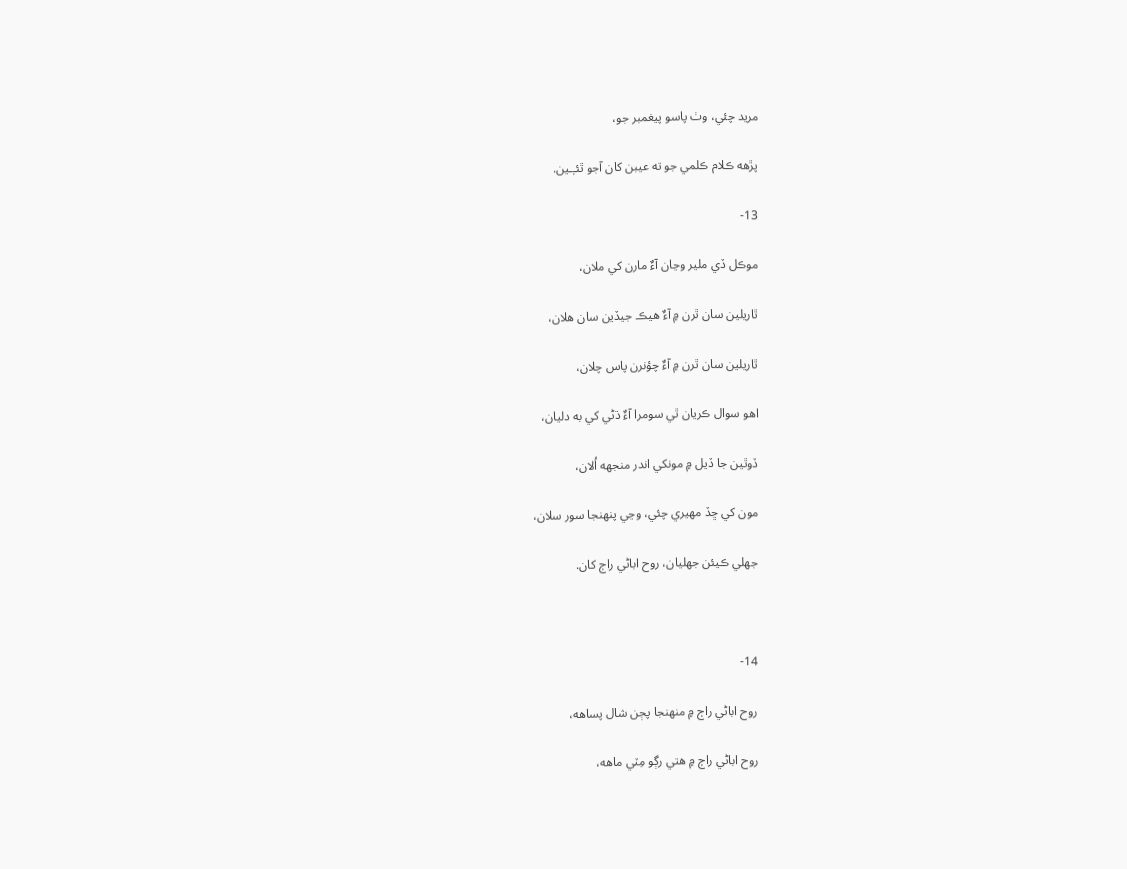مريد چئي، وٺ پاسو پيغمبر جو،

پڙهه ڪلام ڪلمي جو ته عيبن کان آجو ٿئـٖـين.

13-

موڪل ڏي ملير وڃان آءٌ مارن کي ملان،

ٿاريلين سان ٿرن ۾ آءٌ هيڪ جيڏين سان هلان،

ٿاريلين سان ٿرن ۾ آءٌ چؤنرن پاس چلان،

اهو سوال ڪريان ٿي سومرا آءٌ ڌڻي کي به دليان،

ڏوٿين جا ڏيل ۾ مونکي اندر منجهه اُلان،

مون کي ڇڏ مهيري چئي، وڃي پنهنجا سور سلان،

جهلي ڪيئن جهليان، روح اباڻي راڄ کان.



14-

روح اباڻي راڄ ۾ منهنجا پڄن شال پساهه،

روح اباڻي راڄ ۾ هتي رڳو مِٽي ماهه،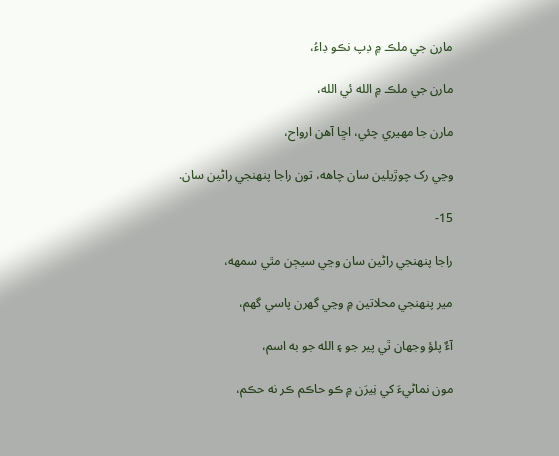مارن جي ملڪ ۾ ڊپ نڪو ڊاءُ،

مارن جي ملڪ ۾ الله ئي الله،

مارن جا مهيري چئي، اڇا آهن ارواح،

وڃي رک چوڙيلين سان چاهه، تون راجا پنهنجي راڻين سان.

15-

راجا پنهنجي راڻين سان وڃي سيڄن مٿي سمهه،

مير پنهنجي محلاتين ۾ وڃي گهرن پاسي گهم،

آءٌ پلؤ وجهان ٿي پير جو ۽ الله جو به اسم،

مون نماڻيءَ کي نِيرَن ۾ ڪو حاڪم ڪر نه حڪم،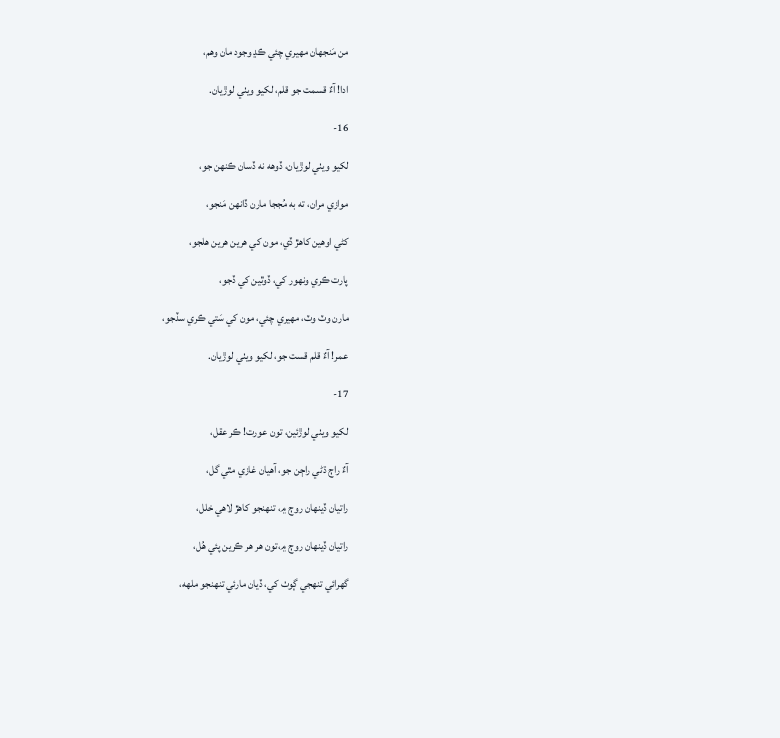من مَنجهان مهيري چئي ڪڍ وجود مان وهم،

ادا! آءٌ قسمت جو قلم، لکيو ويٺي لوڙيان.

16-

لکيو ويٺي لوڙيان، ڏوهه نه ڏسان ڪنهن جو،

موازي مران، ته به مُججا مارن ڏانهن مَنجو،

کڻي اوهين کاهڙ ڏي، مون کي هرين هرين هلجو،

پارت ڪري ونهور کي، ڏوٿين کي ڏجو،

مارن وٽ وٽ، مهيري چئي، مون کي سَتي ڪري سڏجو،

عمر! آءٌ قلم قست جو، لکيو ويٺي لوڙيان.

17-

لکيو ويٺي لوڙئين، تون عورت! ڪر عقل،

آءٌ راڄ ڌڻي راڄن جو، آهيان غازي مٿي گل،

راتيان ڏينهان روڄ ۾، تنهنجو کاهڙ لاهي خلل،

راتيان ڏينهان روڄ ۾،تون هر هر ڪرين پئي هُل،

گهرائي تنهجي ڳوٺ کي، ڏيان مارئي تنهنجو ملهه،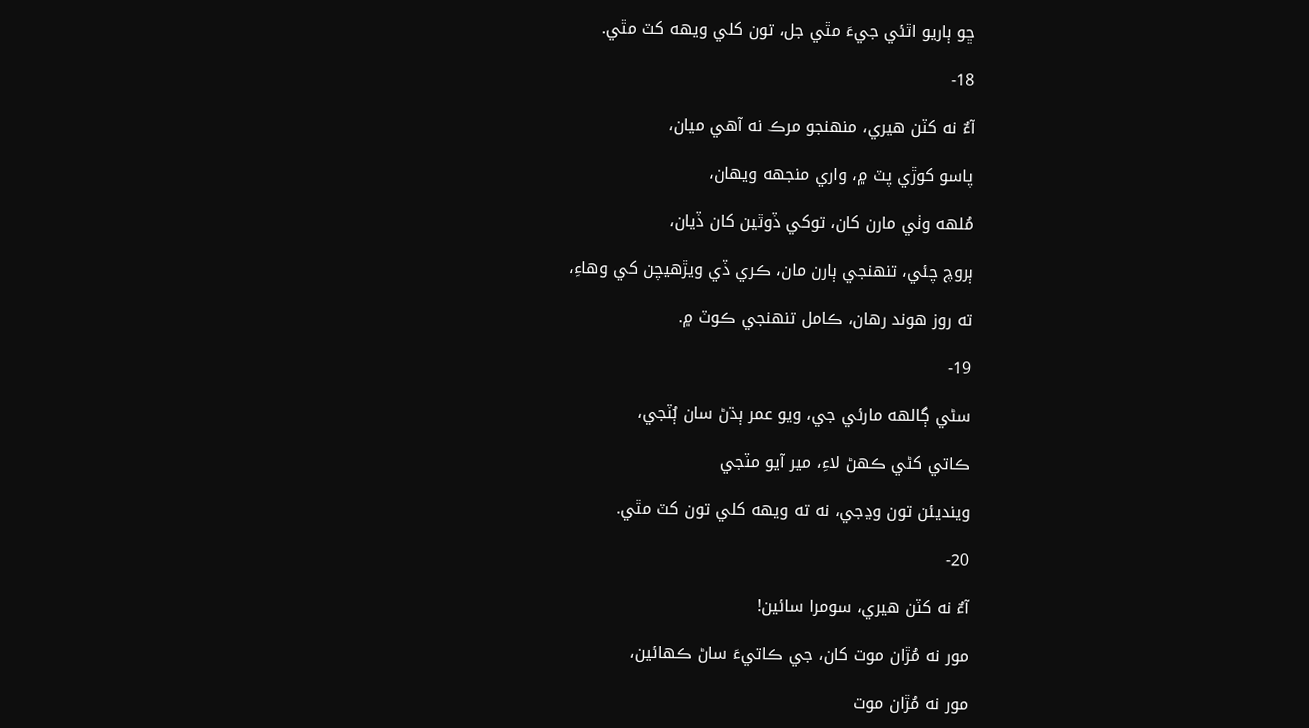ڇو ٻاريو اٿئي جيءَ مٿي جل، تون کلي ويهه کٽ مٿي.

18-

آءٌ نه کٽن هيري، منهنجو مرڪ نه آهي ميان،

پاسو کوڙي پٽ ۾، واري منجهه ويهان،

مُلهه وٺي مارن کان، توکي ڏوٿين کان ڏيان،

ٻروچ چئي، تنهنجي ٻارن مان، ڪري ڏي ويڙهيچن کي وهاءِ،

ته روز هوند رهان، ڪامل تنهنجي ڪوٽ ۾.

19-

سڻي ڳالهه مارئي جي، ويو عمر ٻڌڻ سان ٻُٽجي،

ڪاتي کڻي ڪهڻ لاءِ، مير آيو مٽجي

وينديئن تون وڍجي، نه ته ويهه کلي تون کٽ مٿي.

20-

آءٌ نه کٽن هيري، سومرا سائين!

مور نه مُڙان موت کان، جي ڪاتيءَ ساڻ ڪهائين،

مور نه مُڙان موت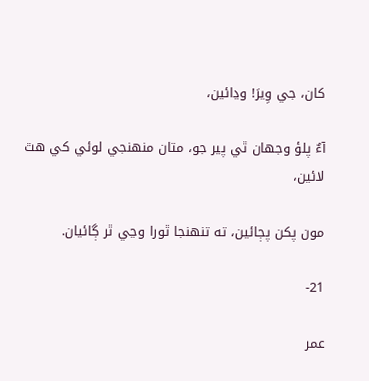کان، جي وِيرَ! وڍائين،

آءٌ پلؤ وجهان ٿي پير جو، متان منهنجي لوئي کي هٿ لائين،

مون پکن پڄائين، ته تنهنجا ٿورا وڃي ٿر ڳائيان.

21-

عمر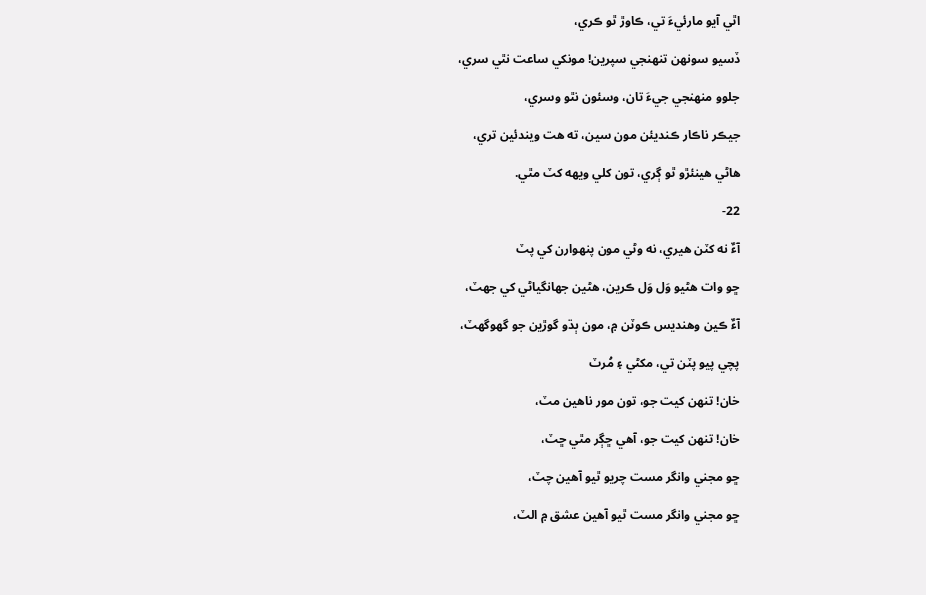اٿي آيو مارئيءَ تي، ڪاوڙ ٿو ڪري،

ڏسيو سونهن تنهنجي سپرين! مونکي ساعت نٿي سري،

جلوو منهنجي جيءَ تان، وسئون نٿو وسري،

جيڪر ناڪار ڪنديئن مون سين، ته هت ويندئين تري،

هاڻي هينئڙو ٿو ڳري، تون کلي ويهه کٽ مٿي.

22-

آءٌ نه کٽن هيري، نه وڻي مون پنهوارن کي پٽ

ڇو وات هڻيو وَل وَل ڪرين، هڻين جهانگياڻي کي جهٽ،

آءٌ ڪين وهنديس ڪوٽن ۾، مون ٻڌو گوڙين جو گهوگهٽ،

پچي پيو پٽن تي، مکڻي ۽ مُرٽ

خان! تنهن کيت جو، تون مور ناهين مٽ،

خان! تنهن کيت جو، آهي ڇڳر مٿي ڇٽ،

ڇو مجني وانگر مست چريو ٿيو آهين چٽ،

ڇو مجني وانگر مست ٿيو آهين عشق ۾ الٽ،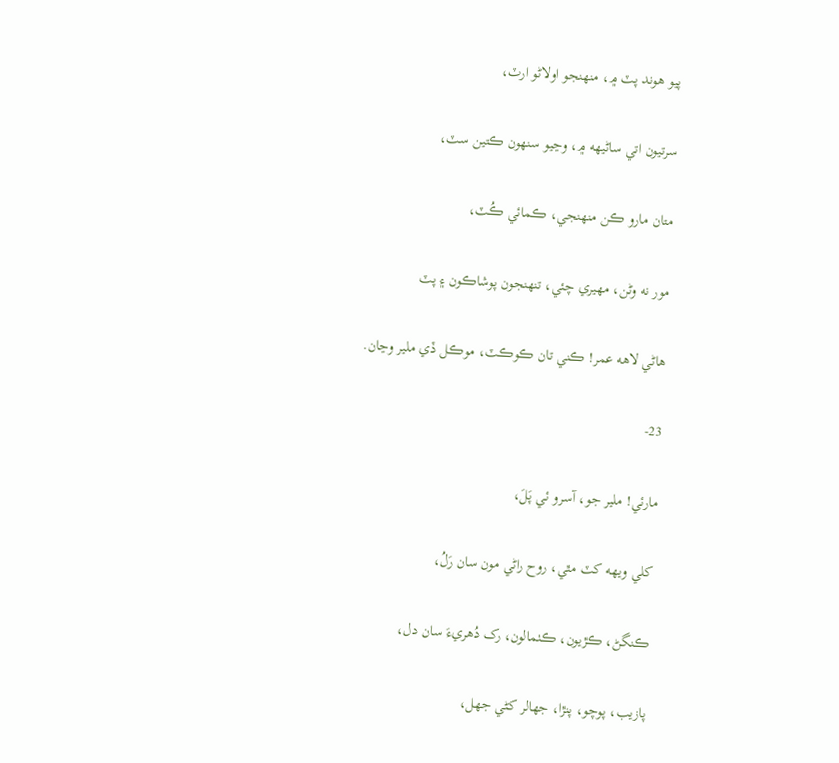پيو هوند پٽ ۾، منهنجو اولاڻو ارٽ،

سرتيون اتي ساڻيهه ۾، وڃيو سنهون ڪتين سٽ،

متان مارو ڪن منهنجي، ڪمائي ڪُٽ،

مور نه وڻن، مهيري چئي، تنهنجون پوشاڪون ۽ پٽ

هاڻي لاهه عمر! ڪني تان ڪوڪٽ، موڪل ڏي ملير وڃان.

23-

مارئي! ملير جو، آسرو ئي پَلَ،

کلي ويهه کٽ مٿي، روح راڻي مون سان رَلُ،

ڪنگڻ، ڪڙيون، ڪٺمالون، رک دُهريءَ سان دل،

پازيب، پوچو، پنڙا، جهالر کڻي جهل،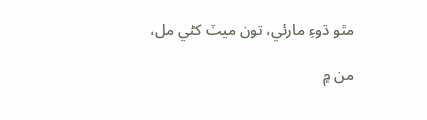مٿو ڌوءِ مارئي، تون ميٽ کڻي مل،

من ۾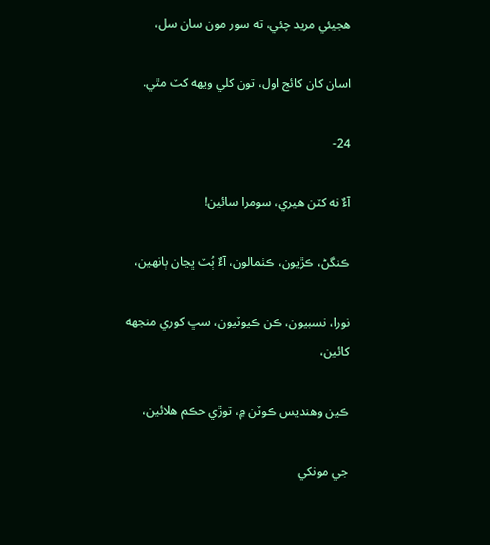هجيئي مريد چئي، ته سور مون سان سل،

اسان کان کائج اول، تون کلي ويهه کٽ مٿي.

24-

آءٌ نه کٽن هيري، سومرا سائين!

ڪنگڻ، ڪڙيون، ڪٺمالون، آءٌ ٻُٽ ڀڃان ٻانهين،

نورا، نسبيون، ڪن ڪيوٽيون، سڀ کوري منجهه کائين،

ڪين وهنديس ڪوٽن ۾، توڙي حڪم هلائين،

جي مونکي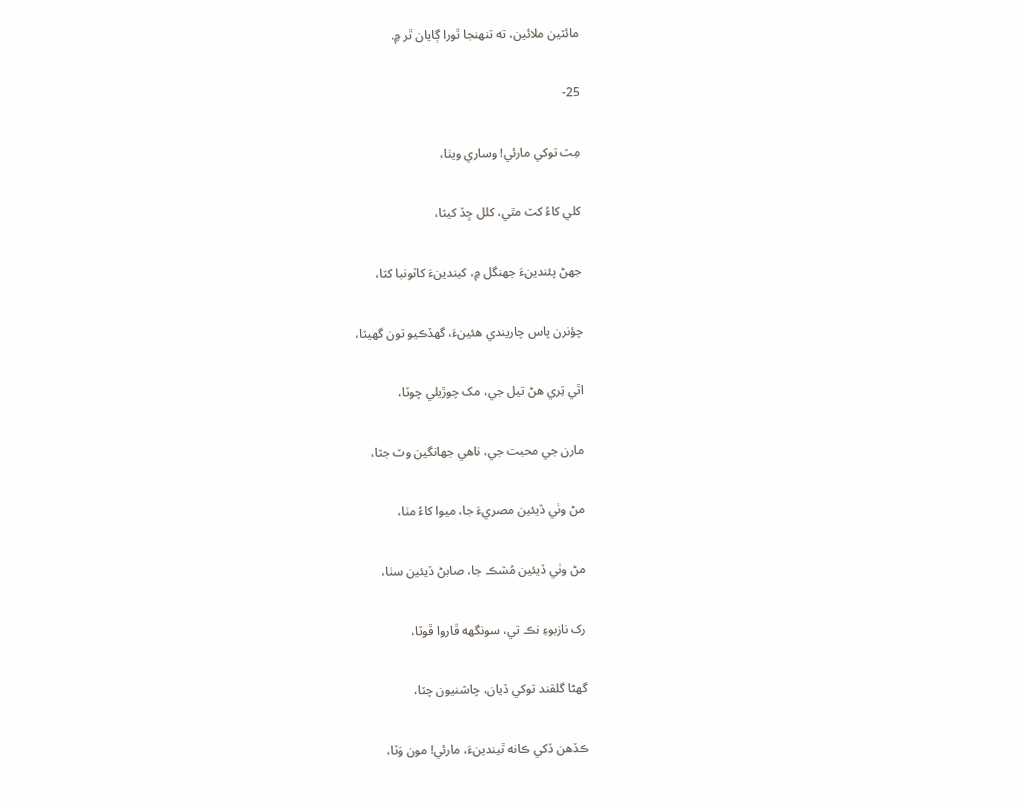مائٽين ملائين، ته تنهنجا ٿورا ڳايان ٿر ۾.

25-

مِٽ توکي مارئي! وساري ويٺا،

کلي کاءُ کٽ مٿي، کلل ڇڏ کيٽا،

جهڻ پئندينءَ جهنگل ۾، کيندينءَ کاٽونبا کٽا،

چؤنرن پاس چاريندي هئينءَ، گهڏڪيو تون گهيٽا،

اٿي تِري هڻ تيل جي، مک چوڙيلي چوٽا،

مارن جي محبت جي، ناهي جهانگين وٽ جٽا،

مڻ وٺي ڏيئين مصريءَ جا، ميوا کاءُ مٺا،

مڻ وٺي ڏيئين مُشڪ جا، صابڻ ڏيئين سٺا،

رک نازبوءِ نڪ تي، سونگهه ڦاروا ڦوٽا،

گهڻا گلقند توکي ڏيان، چاشنيون چٽا،

ڪڏهن ڏکي ڪانه ٿيندينءَ، مارئي! مون وَٽا،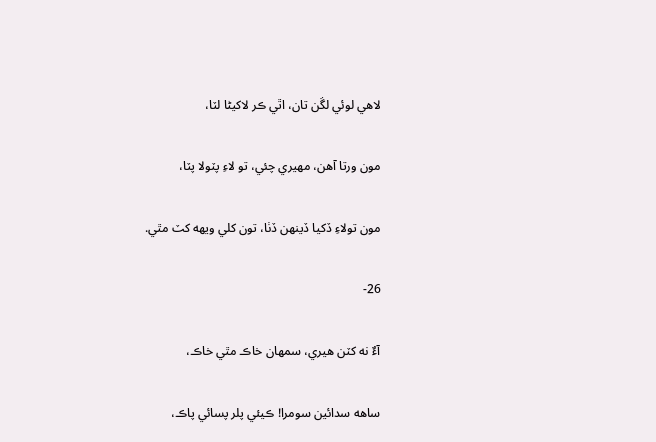لاهي لوئي لڱن تان، اٿي ڪر لاکيڻا لٽا،

مون ورتا آهن، مهيري چئي، تو لاءِ پٽولا پٽا،

مون تولاءِ ڏکيا ڏينهن ڏٺا، تون کلي ويهه کٽ مٿي.

26-

آءٌ نه کٽن هيري، سمهان خاڪ مٿي خاڪ،

ساهه سدائين سومرا! ڪيئي پلر پسائي پاڪ،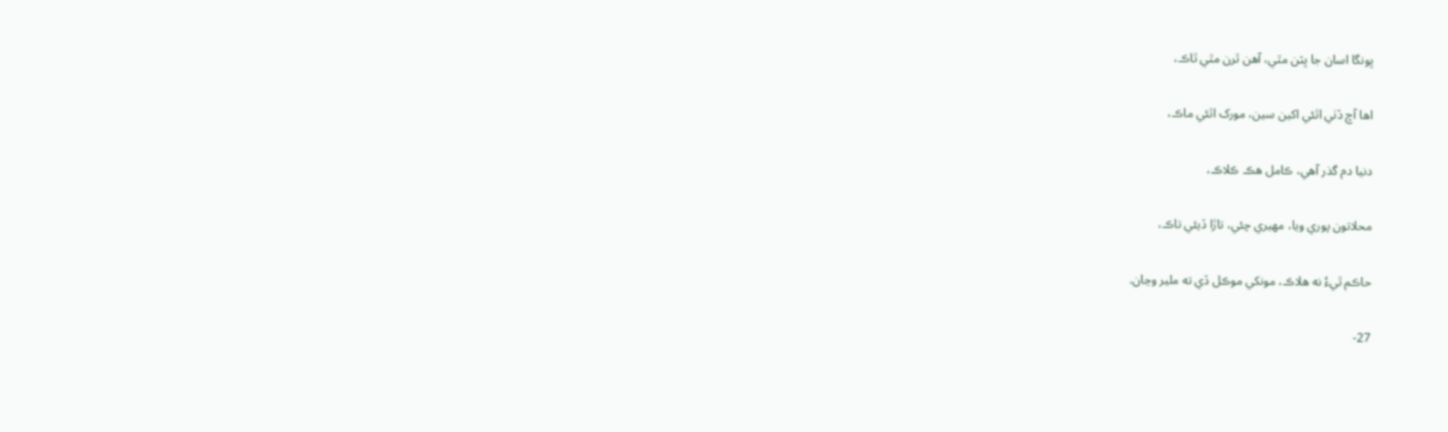ڀونگا اسان جا ڀٽن مٿي، آهن ٿرن مٿي ٿاڪ،

اها آڇ ڏٺي اٿئي اکين سين، مورک اٿئي ماڪ،

دنيا دم گذر آهي، ڪامل هڪ ڪلاڪ،

محلاتون پوري ويا، مهيري چئي، تاڙا ڏيئي تاڪ،

حاڪم ٿيءُ نه هلاڪ، مونکي موڪل ڏي ته ملير وڃان.

27-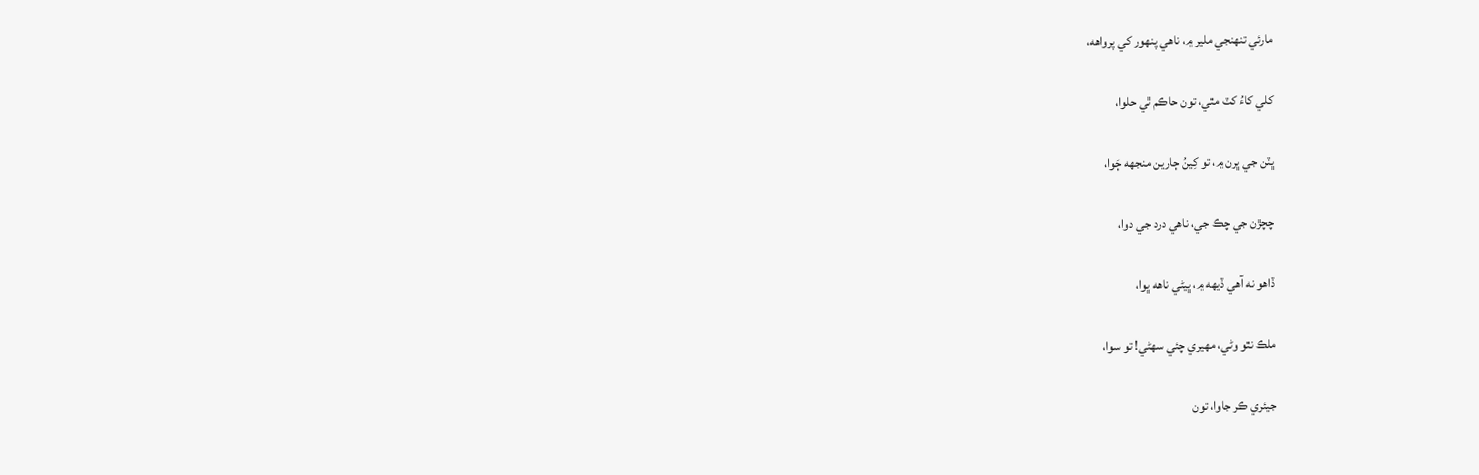مارئي تنهنجي ملير ۾، ناهي پنهور کي پرواهه،

کلي کاءُ کٽ مٿي، تون حاڪم ٿي حلوا،

ڀٽن جي ڀرن ۾، تو کِينُ ڄارين منجهه ڄَوا،

چچڙن جي چڪ جي، ناهي درد جي دوا،

ڏاهو نه آهي ڏيهه ۾، ڀيڻي ناهه ڀوا،

ملڪ نٿو وڻي، مهيري چئي سهڻي! تو سوا،

جيئري ڪر جاوا، تون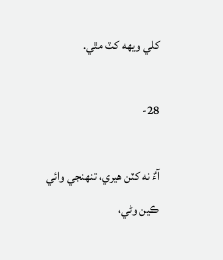کلي ويهه کٽ مٿي.

28-

آءٌ نه کٽن هيري، تنهنجي وائي ڪين وڻي،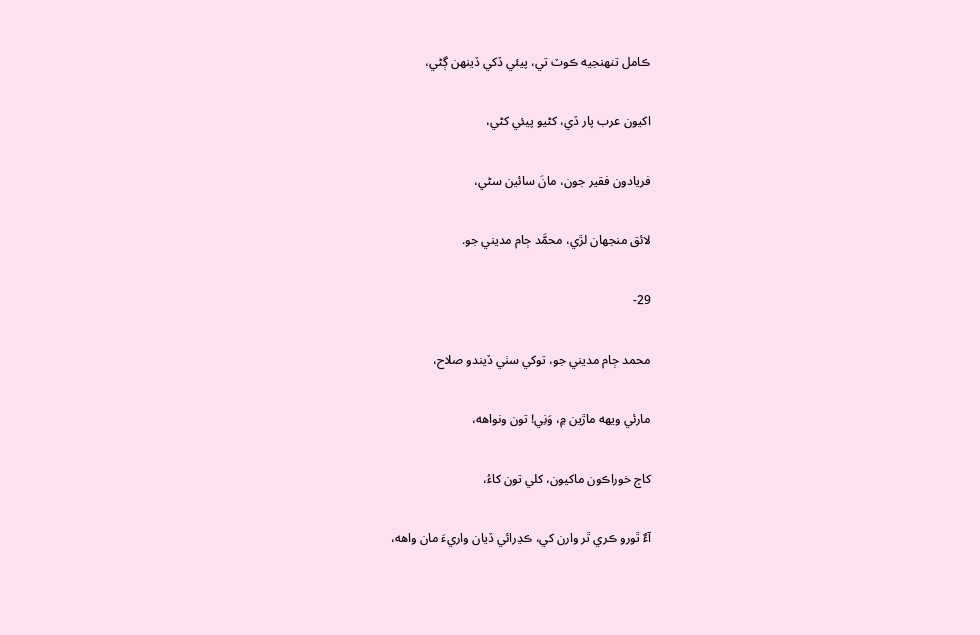ڪامل تنهنجيه ڪوٽ تي، پيئي ڏکي ڏينهن ڳڻي،

اکيون عرب پار ڏي، کڻيو پيئي کڻي،

فريادون فقير جون، مانَ سائين سڻي،

لائق منجهان لڙي، محمَّد ڄام مديني جو.

29-

محمد ڄام مديني جو، توکي سٺي ڏيندو صلاح،

مارئي ويهه ماڙين ۾، وَنِي! تون ونواهه،

کاڄ خوراڪون ماکيون، کلي تون کاءُ،

آءٌ ٿورو ڪري ٿر وارن کي، ڪڍرائي ڏيان واريءَ مان واهه،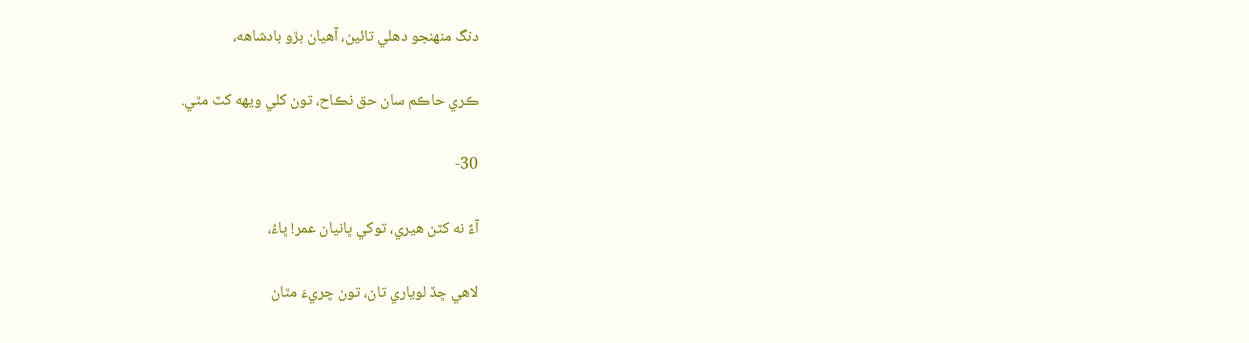دنگ منهنجو دهلي تائين، آهيان بڙو بادشاهه،

ڪري حاڪم سان حق نڪاح، تون کلي ويهه کٽ مٿي.

30-

آءٌ نه کٽن هيري، توکي ڀانيان عمر! ڀاءُ،

لاهي ڇڏ لوياري تان، تون چريءَ مٿان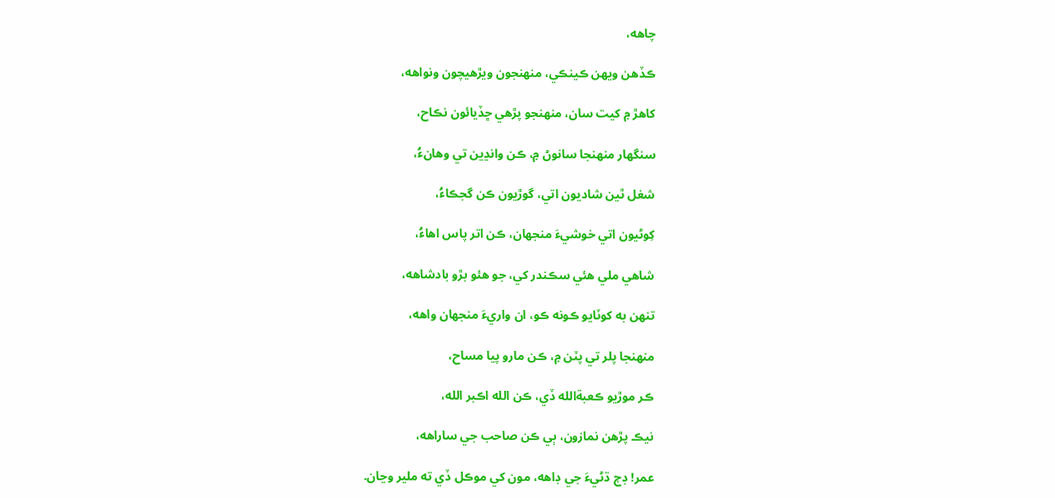چاهه،

ڪڏهن ويهن ڪينڪي، منهنجون ويڙهيچون ونواهه،

کاهڙ ۾ کيت سان، منهنجو پڙهي ڇڏيائون نڪاح،

سنگهار منهنجا سانوڻ ۾، ڪن وانڍين تي وهانءُ،

شغل ٿين شاديون اتي، گوڙيون ڪن گجڪاءُ،

کِوڻيون اتي خوشيءَ منجهان، ڪن اتر پاس اهاءُ،

شاهي ملي هئي سڪندر کي، جو هئو بڙو بادشاهه،

تنهن به کوٽايو ڪونه ڪو، ان واريءَ منجهان واهه،

منهنجا پلر تي پٽن ۾، ڪن مارو پيا مساح،

ڪر موڙيو ڪعبةالله ڏي، ڪن الله اڪبر الله،

نيڪ پڙهن نمازون، ٻي ڪن صاحب جي ساراهه،

عمر! ڊڄ ڌڻيءَ جي ڊاهه، مون کي موڪل ڏي ته ملير وڃان.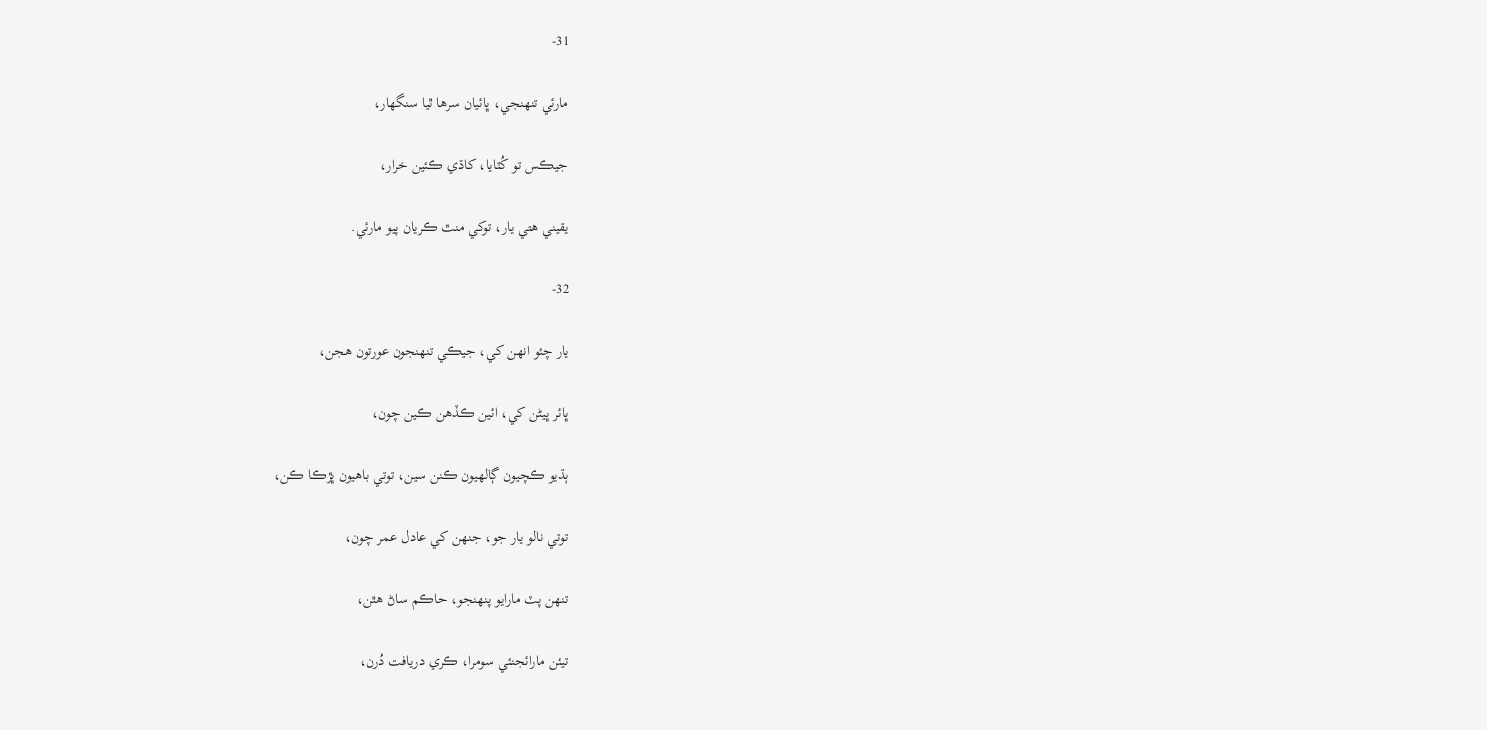31-

مارئي تنهنجي، ڀائيان سرها ٿيا سنگهار،

جيڪس تو کُٽايا، کاڌي ڪئين خرار،

يقيني هتي يار، توکي منٿ ڪريان پيو مارئي.

32-

يار چئو انهن کي، جيڪي تنهنجون عورتون هجن،

ڀائر ڀيڻن کي، ائين ڪڏهن ڪين چون،

ٻڌيو ڪچيون ڳالهيون ڪنن سين، توتي باهيون ڀڙڪا ڪن،

توتي نالو يار جو، جنهن کي عادل عمر چون،

تنهن پٽ مارايو پنهنجو، حاڪم ساڻ هٿن،

تيئن مارائجنئي سومرا، ڪري دريافت دُرن،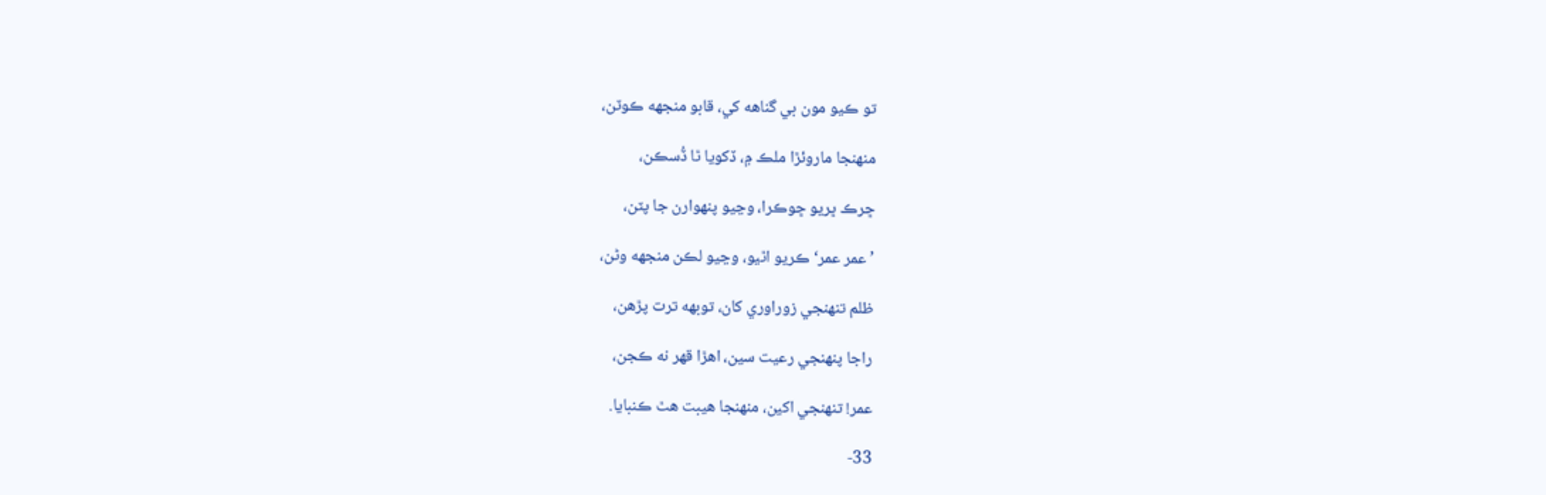تو ڪيو مون بي گناهه کي، قابو منجهه ڪوٽن،

منهنجا ماروئڙا ملڪ ۾، ڏکويا ٿا ڏُسڪن،

ڇرڪ ڀريو ڇوڪرا، وڃيو پنهوارن جا پٽن،

’عمر عمر‘ ڪريو اٿيو، وڃيو لڪن منجهه وڻن،

ظلم تنهنجي زوراوري کان، توبهه ترت پڙهن،

راجا پنهنجي رعيت سين، اهڙا قهر نه ڪجن،

عمر! تنهنجي اکين، منهنجا هيبت هٿ ڪنبايا.

33-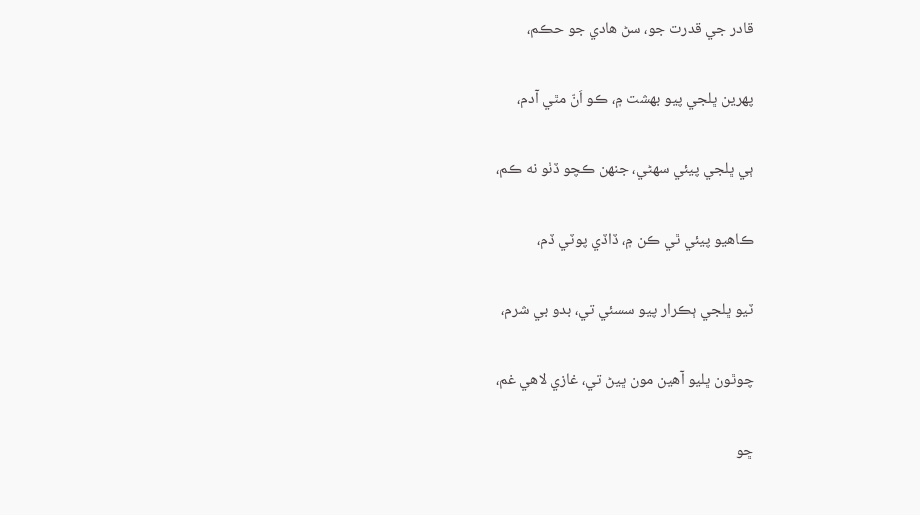قادر جي قدرت جو، سڻ هادي جو حڪم،

پهرين ڀلجي پيو بهشت ۾، ڪو اَنّ مٿي آدم،

ٻي ڀلجي پيئي سهڻي، جنهن ڪچو ڏٺو نه ڪم،

ڪاهيو پيئي ٿي ڪن ۾، ڏاڏي پوٽي ڏم،

ٽيو ڀلجي ٻڪرار پيو سسئي تي، بدو بي شرم،

چوٿون ڀليو آهين مون ڀيڻ تي، غازي لاهي غم،

ڇو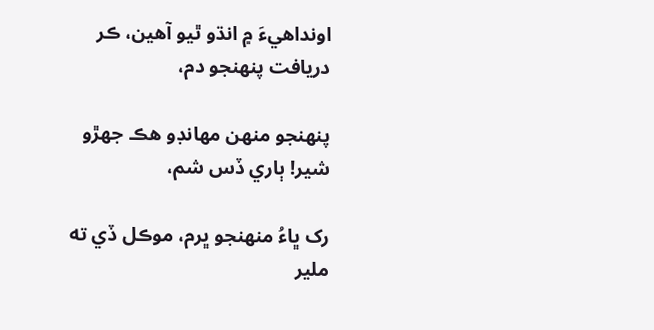اونداهيءَ ۾ انڌو ٿيو آهين، ڪر دريافت پنهنجو دم،

پنهنجو منهن مهانڊو هڪ جهڙو شير! ٻاري ڏس شم،

رک ڀاءُ منهنجو ڀرم، موڪل ڏي ته ملير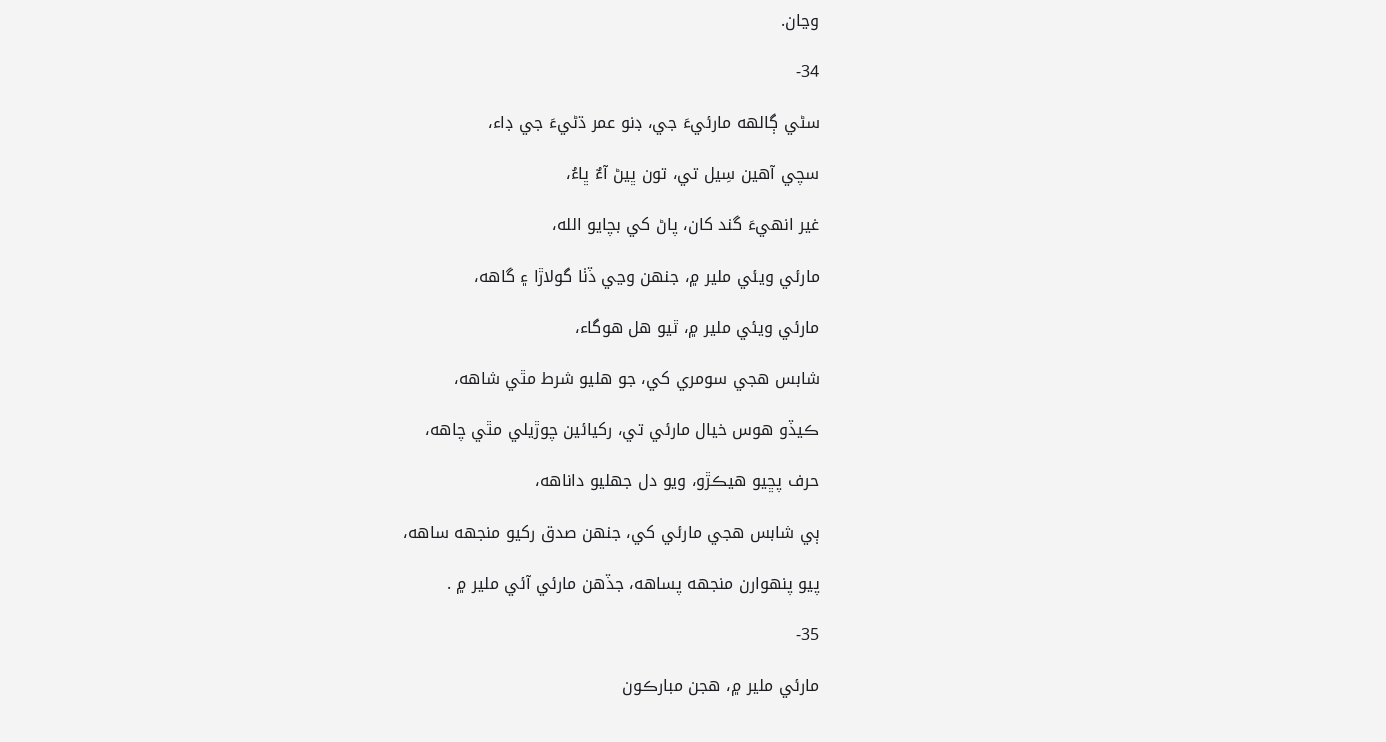وڃان.

34-

سڻي ڳالهه مارئيءَ جي، ڊنو عمر ڌڻيءَ جي ڊاء،

سچي آهين سِيل تي، تون ڀيڻ آءٌ ڀاءُ،

غير انهيءَ گند کان، پاڻ کي بچايو الله،

مارئي ويئي ملير ۾، جنهن وڃي ڏٺا گولاڙا ۽ گاهه،

مارئي ويئي ملير ۾، ٿيو هل هوگاء،

شابس هجي سومري کي، جو هليو شرط مٿي شاهه،

ڪيڏو هوس خيال مارئي تي، رکيائين چوڙيلي مٿي چاهه،

حرف پڇيو هيڪڙو، ويو دل جهليو داناهه،

ٻي شابس هجي مارئي کي، جنهن صدق رکيو منجهه ساهه،

پيو پنهوارن منجهه پساهه، جڏهن مارئي آئي ملير ۾ .

35-

مارئي ملير ۾، هجن مبارڪون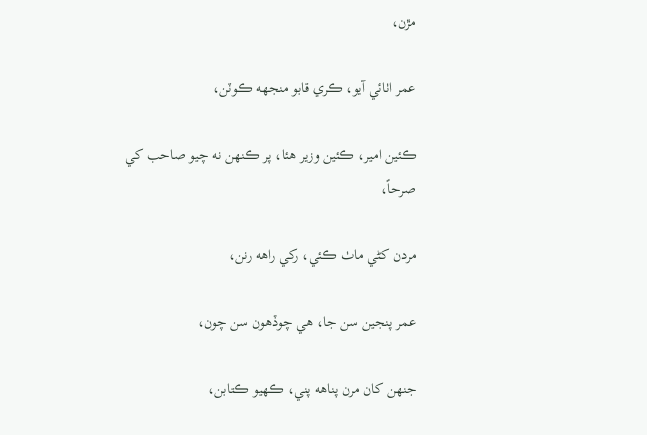مڙن،

عمر اٺائي آيو، ڪري قابو منجهه ڪوٽن،

ڪئين امير، ڪئين وزير هئا، پر ڪنهن نه چيو صاحب کي صرحاً،

مردن کڻي ماٺ ڪئي، رکي راهه رنن،

عمر پنجين سن جا، هي چوڏهون سن چون،

جنهن کان مرن پناهه پني، ڪهيو ڪتابن،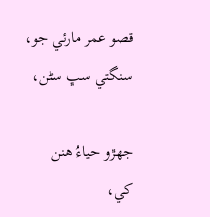قصو عمر مارئي جو، سنگتي سڀ سڻن،

جهڙو حياءُ هنن کي،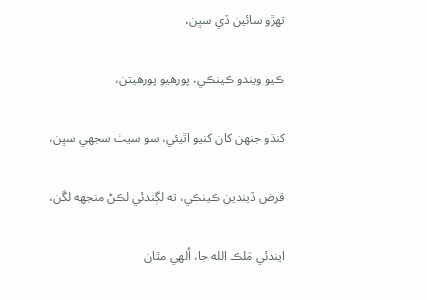تهڙو سائين ڏي سڀن،

ڪيو ويندو ڪينڪي، پورهيو پورهيتن،

کنڌو جنهن کان کنيو اٿيئي، سو سيٺ سجهي سڀن،

قرض ڏيندين ڪينڪي، ته لڳندئي لڪڻ منجهه لڱن،

ايندئي مَلڪ الله جا، اُلهي مٿان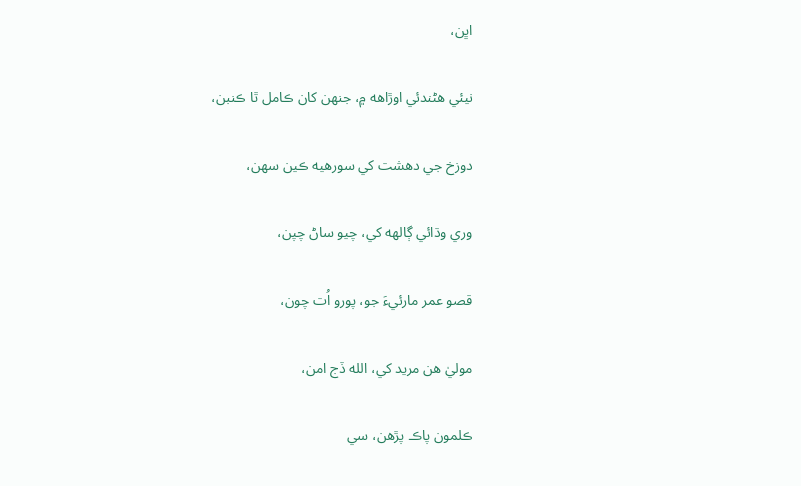اڀن،

نيئي هڻندئي اوڙاهه ۾، جنهن کان ڪامل ٿا ڪنبن،

دوزخ جي دهشت کي سورهيه ڪين سهن،

وري وڌائي ڳالهه کي، چيو ساڻ چپن،

قصو عمر مارئيءَ جو، پورو اُت چون،

موليٰ هن مريد کي، الله ڏج امن،

ڪلمون پاڪ پڙهن، سي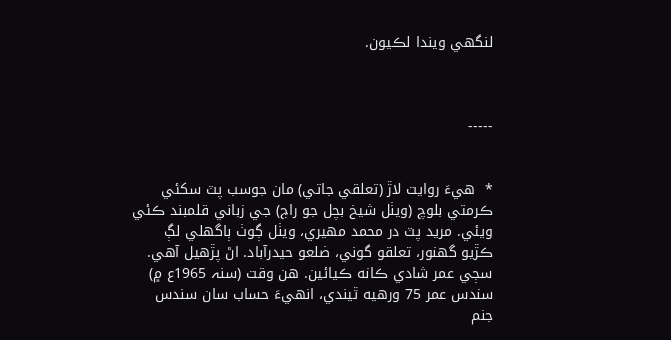لنگهي ويندا لڪيون.



-----


*  هيءَ روايت لاڙ (تعلقي جاتي) مان جوسب پٽ سکئي ڪرمتي بلوچ (ويٺل شيخ بچل جو راڄ) جي زباني قلمبند ڪئي ويئي. مريد پٽ در محمد مهيري، ويٺل ڳوٺ ٻاگهلي لڳ ڪڙيو گهنور، تعلقو گوني، ضلعو حيدرآباد. اڻ پڙهيل آهي. سڄي عمر شادي ڪانه ڪيائين. هن وقت (سنہ 1965ع ۾) سندس عمر 75 ورهيه ٿيندي، انهيءَ حساب سان سندس جنم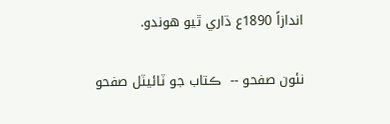اندازاً 1890ع ڌاري ٿيو هوندو.

نئون صفحو --  ڪتاب جو ٽائيٽل صفحو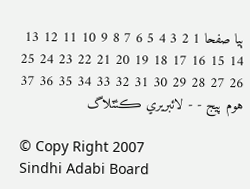ٻيا صفحا 1 2 3 4 5 6 7 8 9 10 11 12 13 14 15 16 17 18 19 20 21 22 23 24 25 26 27 28 29 30 31 32 33 34 35 36 37
هوم پيج - - لائبريري ڪئٽلاگ

© Copy Right 2007
Sindhi Adabi Board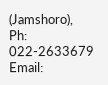(Jamshoro),
Ph: 022-2633679 Email: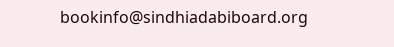bookinfo@sindhiadabiboard.org